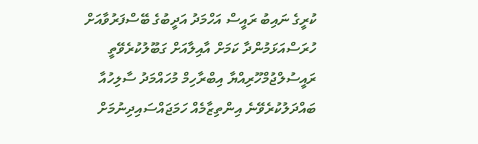ކުރީގެ ނައިބު ރައީސް އަހްމަދު އަދީބުގެ ބޭސްފަރުވާއަށް ހުރަސްއަޅަމުންދާ ކަމަށް އާއިލާއަށް ގަބޫލުކުރެވޭތީ ރައީސުލްޖުމްހޫރިއްޔާ އިބްރާހިމް މުހައްމަދު ސާލިހުއާ ބައްދަލުކުރެވޭނެ އިންތިޒާމެއް ހަމަޖައްސައިދިނުމަށް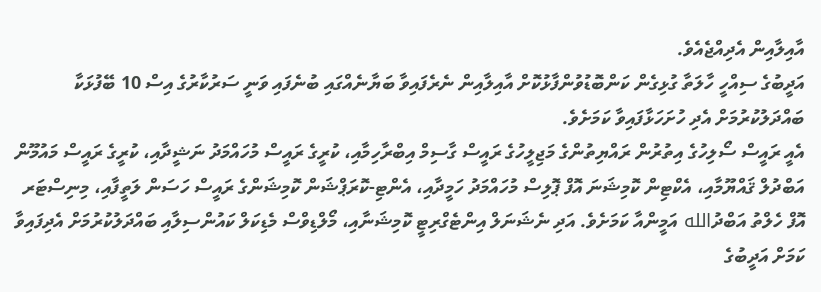އާއިލާއިން އެދިއްޖެއެވެ.
އަދީބުގެ ސިއްހީ ހާލަތާ ގުޅިގެން ކަންބޮޑުވުންފާޅުކޮށް އާއިލާއިން ނެރެފައިވާ ބަޔާނެއްގައި ބުނެފައި ވަނީ ސަރުކާރުގެ އިސް 10 ބޭފުޅަކާ ބައްދަލުކުރުމަށް އެދި ހުށަހަޅާފައިވާ ކަމަށެވެ.
އެއީ ރައީސް ސޯލިހުގެ އިތުރުން ރައްޔިތުންގެ މަޖިލީހުގެ ރައީސް ގާސިމް އިބްރާހިމާއި، ކުރީގެ ރައީސް މުހައްމަދު ނަޝީދާއި، ކުރީގެ ރައީސް މައުމޫން އަބްދުލް ޤައްޔޫމާއި، އެކްޓިން ކޮމިޝަނަ އޮފް ޕޮލިސް މުހައްމަދު ހަމީދާއި، އެންޓި-ކޮރަޕްޝަން ކޮމިޝަންގެ ރައީސް ހަސަން ލަތީފާއި، މިނިސްޓަރ އޮފް ހެލްތު އަބްދުالله އަމީންއާ ކަމަށެވެ. އަދި ނެޝަނަލް އިންޓެގްރިޓީ ކޮމިޝަނާއި، މޯލްޑިވްސް މެޑިކަލް ކައުންސިލާއި ބައްދަލުކުރުމަށް އެދިފައިވާ ކަމަށް އަދީބުގެ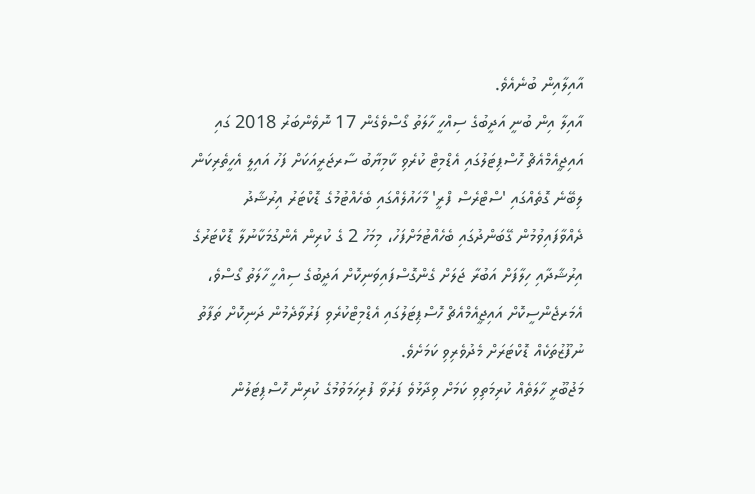އާއިލާއިން ބުނެއެވެ.
އާއިލާ އިން ބުނީ އަދީބުގެ ސިއްހީ ހާލަތު ގޯސްވެގެން 17 ނޮވެންބަރު 2018 ގައި އައިޖީއެމްއެޗް ހޮސްޕިޓަލުގައި އެޑްމިޓް ކުރެވި ކާމިޔާބު ސާރޖަރީއަކަށް ފަހު އައިލީ އެހީތެރިކަން ލިބޭނެ ގޮތެއްގައި 'ސްޓްރެސް ފްރީ' މާހައުލެއްގައި ބެހެއްޓުމުގެ ޑޮކްޓަރު އިރުޝާދު ދެއްވާފައިވުމުން ގޭބަންދުގައި ބެހެއްޓުމަށްފަހު، މިމަހު 2 ގެ ކުރިން އެންގުމަކާނުލާ ޑޮކްޓަރުގެ އިރުޝާދާއި ހިލާފަށް އަބުރާ ޖަލަށް ގެންގޮސްފައިވަނިކޮށް އަދީބުގެ ސިއްހީ ހާލަތު ގޯސްވެ، އެމަރޖެންސީކޮށް އައިޖީއެމްއެޗް ހޮސްޕިޓަލުގައި އެޑްމިޓްކުރެވި ފަރުވާދެމުން ދަނިކޮށް ތަފާތު ނުފޫޒުތަކެއް ޑޮކްޓަރަށް މެދުވެރިވި ކަމަށެވެ.
މަޖުބޫރީ ހާލަތެއް ކުރިމަތިވި ކަމަށް ވިދާޅުވެ ފަރުވާ ފުރިހަމަވުމުގެ ކުރިން ހޮސްޕިޓަލުން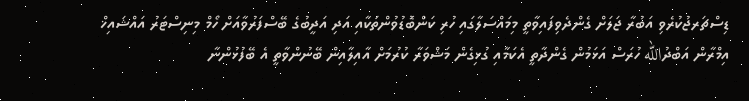ޑިސްޗަރޖުކުރެވި އަބުރާ ޖަލަށް ގެންދެވިފައިވާތީ މިމައްސަލާގައި ހުރި ކަންބޮޑުވުންތަކާއި އަދި އަދީބުގެ ބޭސްފަރުވާއަށް ހޯމް މިނިސްޓަރު އައްޝައިޚް އިމްރާން އަބްދުالله ހުރަސް އަޅަމުން ގެންދާތީ އެކަމާއި ގުޅިގެން މަޝްވަރާ ކުރުމަށް އާއިލާއިން ބޭނުންވާތީ އެ ބޭފުޅުންނާ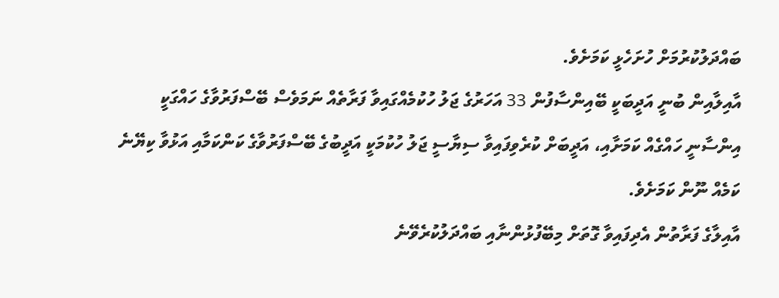ބައްދަލުކުރުމަށް ހުށަހެޅީ ކަމަށެވެ.
އާއިލާއިން ބުނީ އަދީބަކީ ބޭއިންސާފުން 33 އަހަރުގެ ޖަލު ހުކުމެއްގައިވާ ފަރާތެއް ނަމަވެސް ބޭސްފަރުވާގެ ހައްގަކީ އިންސާނީ ހައްގެއް ކަމަށާއި، އަދީބަށް ކުރެވިފައިވާ ސިޔާސީ ޖަލު ހުކުމަކީ އަދީބުގެ ބޭސްފަރުވާގެ ކަންކަމާއި އަޅުވާ ކިޔޭނެ ކަމެއް ނޫން ކަމަށެވެ.
އާއިލާގެ ފަރާތުން އެދިފައިވާ ގޮތަށް މިބޭފުޅުންނާއި ބައްދަލުކުރެވޭނެ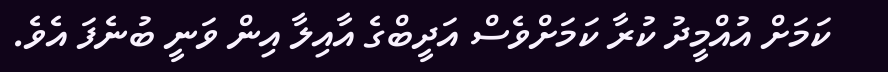ކަމަށް އުއްމީދު ކުރާ ކަމަށްވެސް އަދީބްގެ އާއިލާ އިން ވަނީ ބުނެފަ އެވެ.